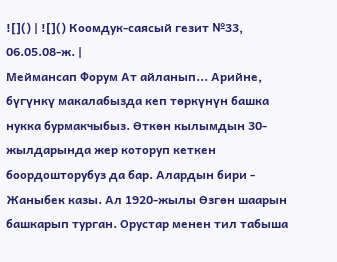![]() | ![]() Коомдук-саясый гезит №33, 06.05.08-ж. |
Меймансап Форум Ат айланып... Арийне, бүгүнкү макалабызда кеп төркүнүн башка нукка бурмакчыбыз. Өткөн кылымдын 30-жылдарында жер которуп кеткен боордошторубуз да бар. Алардын бири - Жаныбек казы. Ал 1920-жылы Өзгөн шаарын башкарып турган. Орустар менен тил табыша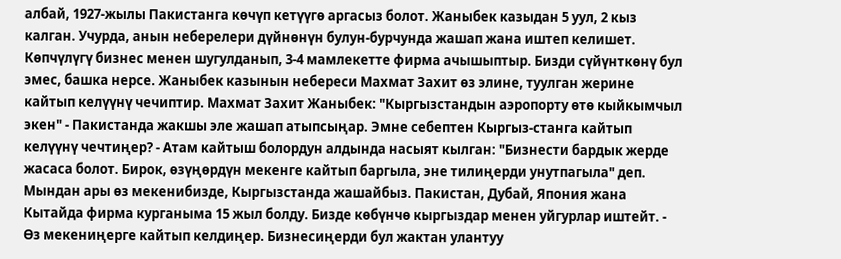албай, 1927-жылы Пакистанга көчүп кетүүгө аргасыз болот. Жаныбек казыдан 5 уул, 2 кыз калган. Учурда, анын неберелери дүйнөнүн булун-бурчунда жашап жана иштеп келишет. Көпчүлүгү бизнес менен шугулданып, 3-4 мамлекетте фирма ачышыптыр. Бизди сүйүнткөнү бул эмес, башка нерсе. Жаныбек казынын небереси Махмат Захит өз элине, туулган жерине кайтып келүүнү чечиптир. Махмат Захит Жаныбек: "Кыргызстандын аэропорту өтө кыйкымчыл экен" - Пакистанда жакшы эле жашап атыпсыңар. Эмне себептен Кыргыз-станга кайтып келүүнү чечтиңер? - Атам кайтыш болордун алдында насыят кылган: "Бизнести бардык жерде жасаса болот. Бирок, өзүңөрдүн мекенге кайтып баргыла, эне тилиңерди унутпагыла" деп. Мындан ары өз мекенибизде, Кыргызстанда жашайбыз. Пакистан, Дубай, Япония жана Кытайда фирма курганыма 15 жыл болду. Бизде көбүнчө кыргыздар менен уйгурлар иштейт. - Өз мекениңерге кайтып келдиңер. Бизнесиңерди бул жактан улантуу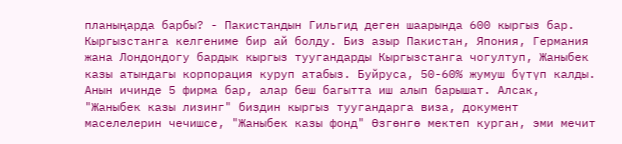планыңарда барбы? - Пакистандын Гильгид деген шаарында 600 кыргыз бар. Кыргызстанга келгениме бир ай болду. Биз азыр Пакистан, Япония, Германия жана Лондондогу бардык кыргыз туугандарды Кыргызстанга чогултуп, Жаныбек казы атындагы корпорация куруп атабыз. Буйруса, 50-60% жумуш бүтүп калды. Анын ичинде 5 фирма бар, алар беш багытта иш алып барышат. Алсак, "Жаныбек казы лизинг" биздин кыргыз туугандарга виза, документ маселелерин чечишсе, "Жаныбек казы фонд" Өзгөнгө мектеп курган, эми мечит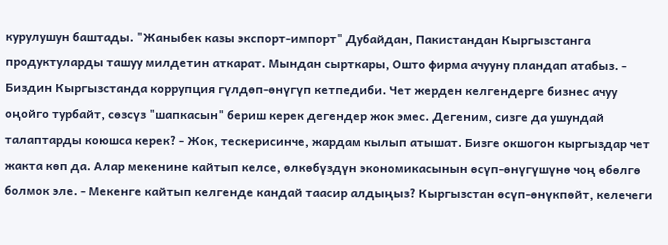курулушун баштады. "Жаныбек казы экспорт-импорт" Дубайдан, Пакистандан Кыргызстанга продуктуларды ташуу милдетин аткарат. Мындан сырткары, Ошто фирма ачууну пландап атабыз. - Биздин Кыргызстанда коррупция гүлдөп-өнүгүп кетпедиби. Чет жерден келгендерге бизнес ачуу оңойго турбайт, сөзсүз "шапкасын" бериш керек дегендер жок эмес. Дегеним, сизге да ушундай талаптарды коюшса керек? - Жок, тескерисинче, жардам кылып атышат. Бизге окшогон кыргыздар чет жакта көп да. Алар мекенине кайтып келсе, өлкөбүздүн экономикасынын өсүп-өнүгүшүнө чоң өбөлгө болмок эле. - Мекенге кайтып келгенде кандай таасир алдыңыз? Кыргызстан өсүп-өнүкпөйт, келечеги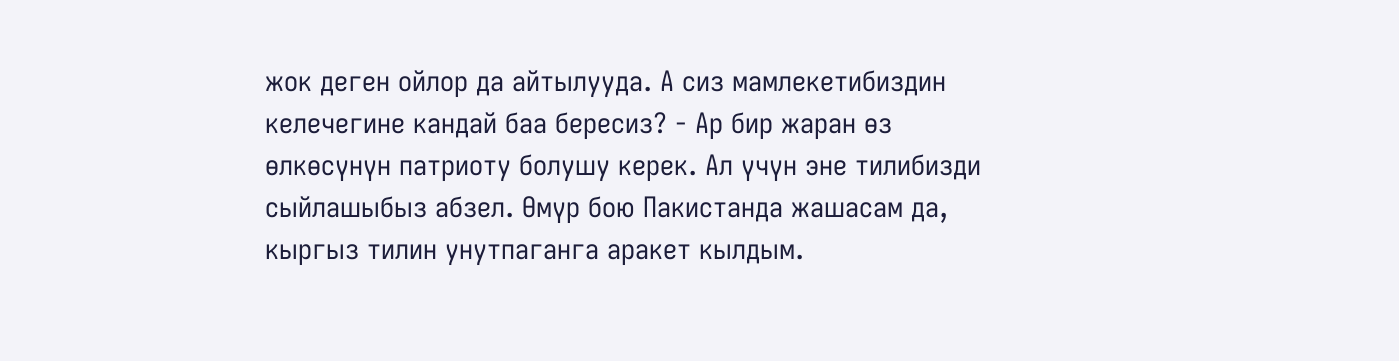жок деген ойлор да айтылууда. А сиз мамлекетибиздин келечегине кандай баа бересиз? - Ар бир жаран өз өлкөсүнүн патриоту болушу керек. Ал үчүн эне тилибизди сыйлашыбыз абзел. Өмүр бою Пакистанда жашасам да, кыргыз тилин унутпаганга аракет кылдым.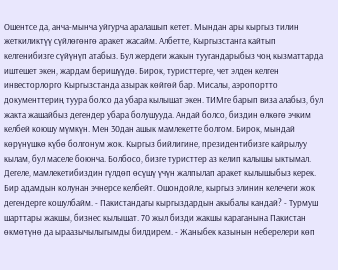Ошентсе да, анча-мынча уйгурча аралашып кетет. Мындан ары кыргыз тилин жеткиликтүү сүйлөгөнгө аракет жасайм. Албетте, Кыргызстанга кайтып келгенибизге сүйүнүп атабыз. Бул жердеги жакын туугандарыбыз чоң кызматтарда иштешет экен, жардам беришүүдө. Бирок, туристтерге, чет элден келген инвесторлорго Кыргызстанда азырак көйгөй бар. Мисалы, аэропортто документтериң туура болсо да убара кылышат экен. ТИМге барып виза алабыз, бул жакта жашайбыз дегендер убара болушууда. Андай болсо, биздин өлкөгө эчким келбей коюшу мүмкүн. Мен 30дан ашык мамлекетте болгом. Бирок, мындай көрүнүшкө күбө болгонум жок. Кыргыз бийлигине, президентибизге кайрылуу кылам, бул маселе боюнча. Болбосо, бизге туристтер аз келип калышы ыктымал. Дегеле, мамлекетибиздин гүлдөп өсүшү үчүн жалпылап аракет кылышыбыз керек. Бир адамдын колунан эчнерсе келбейт. Ошондойле, кыргыз элинин келечеги жок дегендерге кошулбайм. - Пакистандагы кыргыздардын акыбалы кандай? - Турмуш шарттары жакшы, бизнес кылышат. 70 жыл бизди жакшы караганына Пакистан өкмөтүнө да ыраазычылыгымды билдирем. - Жаныбек казынын неберелери көп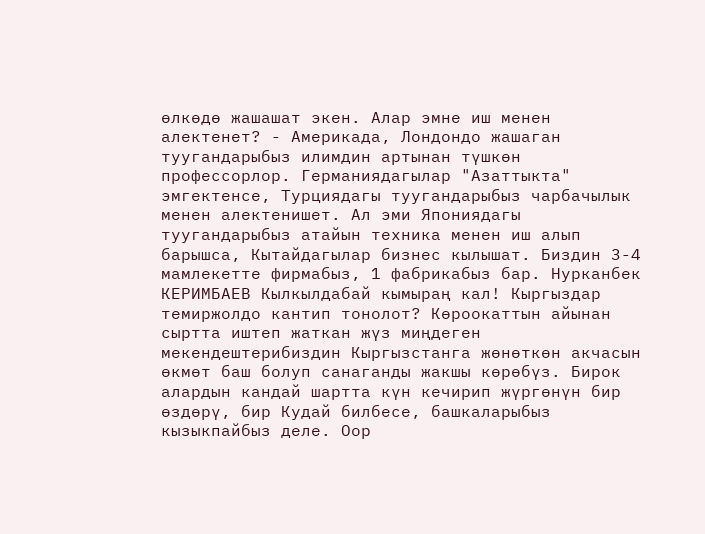өлкөдө жашашат экен. Алар эмне иш менен алектенет? - Америкада, Лондондо жашаган туугандарыбыз илимдин артынан түшкөн профессорлор. Германиядагылар "Азаттыкта" эмгектенсе, Турциядагы туугандарыбыз чарбачылык менен алектенишет. Ал эми Япониядагы туугандарыбыз атайын техника менен иш алып барышса, Кытайдагылар бизнес кылышат. Биздин 3-4 мамлекетте фирмабыз, 1 фабрикабыз бар. Нурканбек КЕРИМБАЕВ Кылкылдабай кымыраң кал! Кыргыздар темиржолдо кантип тонолот? Көроокаттын айынан сыртта иштеп жаткан жүз миңдеген мекендештерибиздин Кыргызстанга жөнөткөн акчасын өкмөт баш болуп санаганды жакшы көрөбүз. Бирок алардын кандай шартта күн кечирип жүргөнүн бир өздөрү, бир Кудай билбесе, башкаларыбыз кызыкпайбыз деле. Оор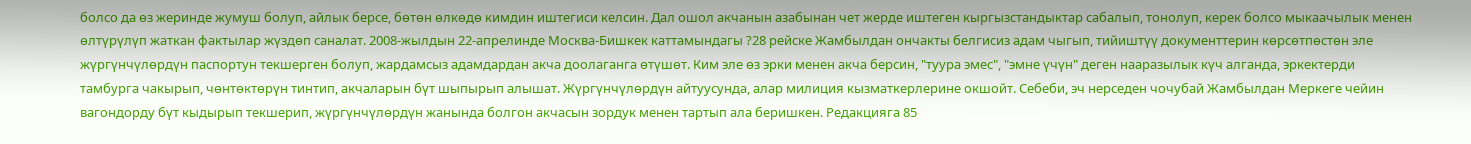болсо да өз жеринде жумуш болуп, айлык берсе, бөтөн өлкөдө кимдин иштегиси келсин. Дал ошол акчанын азабынан чет жерде иштеген кыргызстандыктар сабалып, тонолуп, керек болсо мыкаачылык менен өлтүрүлүп жаткан фактылар жүздөп саналат. 2008-жылдын 22-апрелинде Москва-Бишкек каттамындагы ?28 рейске Жамбылдан ончакты белгисиз адам чыгып, тийиштүү документтерин көрсөтпөстөн эле жүргүнчүлөрдүн паспортун текшерген болуп, жардамсыз адамдардан акча доолаганга өтүшөт. Ким эле өз эрки менен акча берсин, "туура эмес", "эмне үчүн" деген нааразылык күч алганда, эркектерди тамбурга чакырып, чөнтөктөрүн тинтип, акчаларын бүт шыпырып алышат. Жүргүнчүлөрдүн айтуусунда, алар милиция кызматкерлерине окшойт. Себеби, эч нерседен чочубай Жамбылдан Меркеге чейин вагондорду бүт кыдырып текшерип, жүргүнчүлөрдүн жанында болгон акчасын зордук менен тартып ала беришкен. Редакцияга 85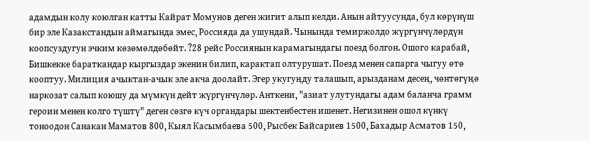адамдын колу коюлган катты Кайрат Момунов деген жигит алып келди. Анын айтуусунда, бул көрүнүш бир эле Казакстандын аймагында эмес, Россияда да ушундай. Чынында темиржолдо жүргүнчүлөрдүн коопсуздугун эчким көзөмөлдөбөйт. ?28 рейс Россиянын карамагындагы поезд болгон. Ошого карабай, Бишкекке бараткандар кыргыздар экенин билип, карактап олтурушат. Поезд менен сапарга чыгуу өтө кооптуу. Милиция ачыктан-ачык эле акча доолайт. Эгер укугуңду талашып, арызданам десең, чөнтөгүңө наркозат салып коюшу да мүмкүн дейт жүргүнчүлөр. Анткени, "азиат улутундагы адам баланча грамм героин менен колго түштү" деген сөзгө күч органдары шектенбестен ишенет. Негизинен ошол күнкү тоноодон Санакан Маматов 800, Кыял Касымбаева 500, Рысбек Байсариев 1500, Бахадыр Асматов 150,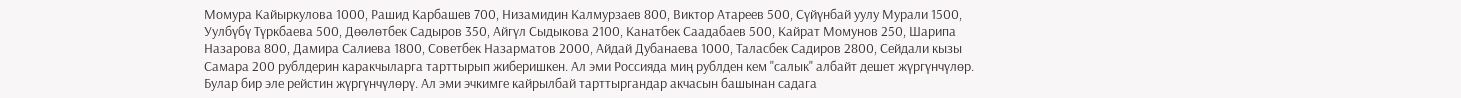Момура Кайыркулова 1000, Рашид Карбашев 700, Низамидин Калмурзаев 800, Виктор Атареев 500, Сүйүнбай уулу Мурали 1500, Уулбүбү Түркбаева 500, Дөөлөтбек Садыров 350, Айгүл Сыдыкова 2100, Канатбек Саадабаев 500, Кайрат Момунов 250, Шарипа Назарова 800, Дамира Салиева 1800, Советбек Назарматов 2000, Айдай Дубанаева 1000, Таласбек Садиров 2800, Сейдали кызы Самара 200 рублдерин каракчыларга тарттырып жиберишкен. Ал эми Россияда миң рублден кем "салык" албайт дешет жүргүнчүлөр. Булар бир эле рейстин жүргүнчүлөрү. Ал эми эчкимге кайрылбай тарттыргандар акчасын башынан садага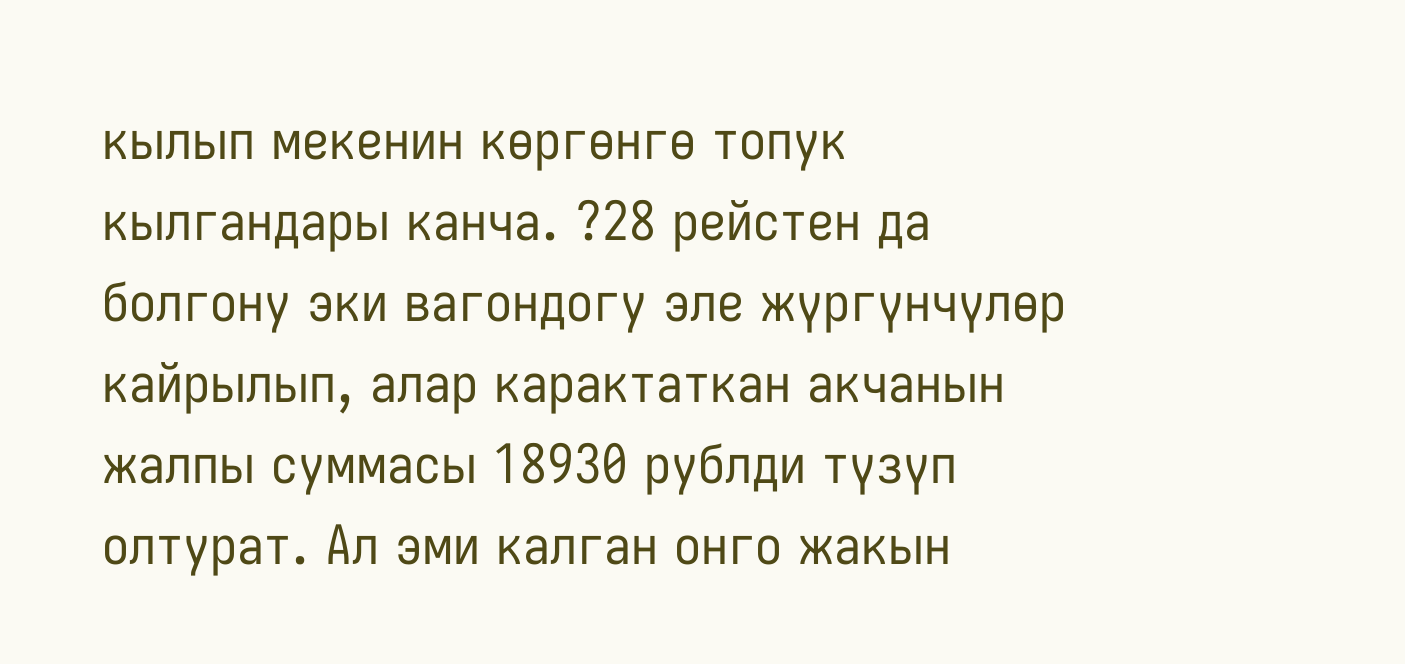кылып мекенин көргөнгө топук кылгандары канча. ?28 рейстен да болгону эки вагондогу эле жүргүнчүлөр кайрылып, алар карактаткан акчанын жалпы суммасы 18930 рублди түзүп олтурат. Ал эми калган онго жакын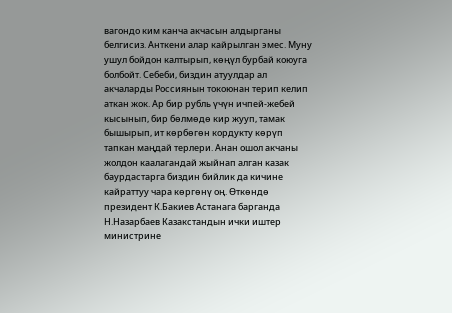вагондо ким канча акчасын алдырганы белгисиз. Анткени алар кайрылган эмес. Муну ушул бойдон калтырып, көңүл бурбай коюуга болбойт. Себеби, биздин атуулдар ал акчаларды Россиянын токоюнан терип келип аткан жок. Ар бир рубль үчүн ичпей-жебей кысынып, бир бөлмөдө кир жууп, тамак бышырып, ит көрбөгөн кордукту көрүп тапкан маңдай терлери. Анан ошол акчаны жолдон каалагандай жыйнап алган казак баурдастарга биздин бийлик да кичине кайраттуу чара көргөнү оң. Өткөндө президент К.Бакиев Астанага барганда Н.Назарбаев Казакстандын ички иштер министрине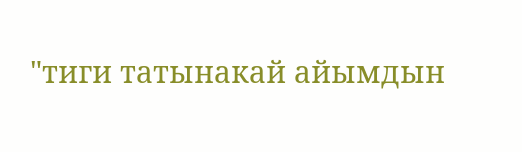"тиги татынакай айымдын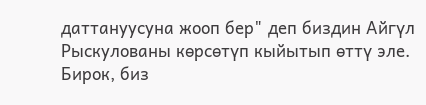даттануусуна жооп бер" деп биздин Айгүл Рыскулованы көрсөтүп кыйытып өттү эле. Бирок, биз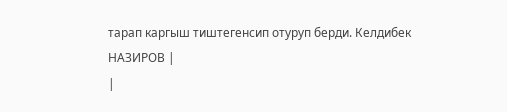тарап каргыш тиштегенсип отуруп берди. Келдибек НАЗИРОВ |
|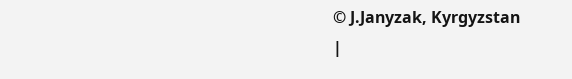© J.Janyzak, Kyrgyzstan
|